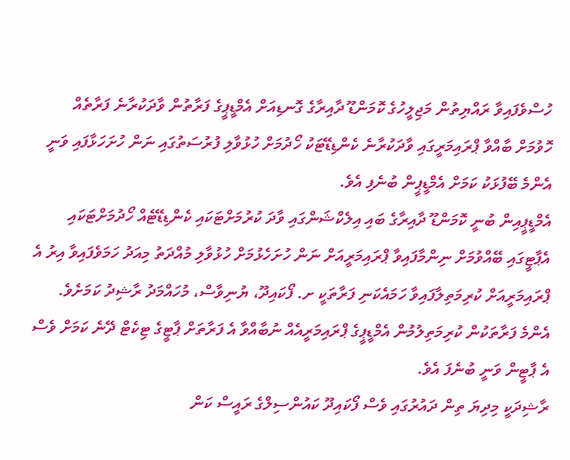ހުސްވެފައިވާ ރައްޔިތުން މަޖިލީހުގެ ކޮމަންޑޫ ދާއިރާގެ ގޮނޑިއަށް އެމްޑީޕީގެ ފަރާތުން ވާދަކުރާނެ ފަރާތެއް ހޮވުމަށް ބާއްވާ ޕްރައިމަރީގައި ވާދަކުރާނެ ކެންޑިޑޭޓަކު ހޯދުމަށް ހުޅުވާލި ފުރުސަތުގައި ނަން ހުށަހަޅާފައި ވަނީ އެންމެ ބޭފުޅަކު ކަމަށް އެމްޑީޕީން ބުނެފި އެވެ.
އެމްޑީޕީއިން ބުނީ ކޮމަންޑޫ ދާއިރާގެ ބައި އިލެކްޝަންގައި ވާދަ ކުރުމަށްޓަކައި ކެންޑިޑޭޓެއް ހޯދުމަށްޓަކައި އެޕާޓީގައި ބޭއްވުމަށް ނިންމާފައިވާ ޕްރައިމަރީއަށް ނަން ހުށަހެޅުމަށް ހުޅުވާލި މުއްދަތު މިއަދު ހަމަވެފައިވާ އިރު އެ ޕްރައިމަރީއަށް ކުރިމަތިލާފައިވާ ހަމައެކަނި ފަރާތަކީ ށ. ފޯކައިދޫ، ޔުނިވާސް، މުހައްމަދު ރާޝިދު ކަމަށެވެ.
އެންމެ ފަރާތަކުން ކުރިމަތިލުމުން އެމްޑީޕީގެ ޕްރައިމަރީއެއް ނުބާއްވާ އެ ފަރާތަށް ޕާޓީގެ ޓިކެޓް ދޭނެ ކަމަށް ވެސް އެ ޕާޓީން ވަނީ ބުނެފަ އެވެ.
ރާޝިދަކީ މިދިޔަ ތިން ދައުރުގައި ވެސް ފޯކައިދޫ ކައުންސިލްގެ ރައީސް ކަން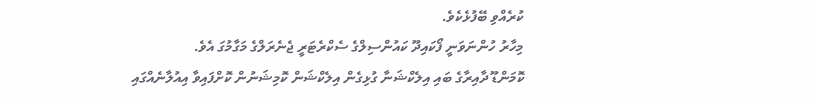ކުރެއްވި ބޭފުޅެކެވެ.
މިހާރު ހުންނަވަނީ ފޯކައިދޫ ކައުންސިލްގެ ސެކްރެޓަރީ ޖެނެރަލްގެ މަގާމުގަ އެވެ.
ކޮމަންޑޫ ދާއިރާގެ ބައި އިލެކްޝަނާ ގުޅިގެން އިލެކްޝަން ކޮމިޝަނުން ކޮށްފައިވާ އިއުލާނެއްގައި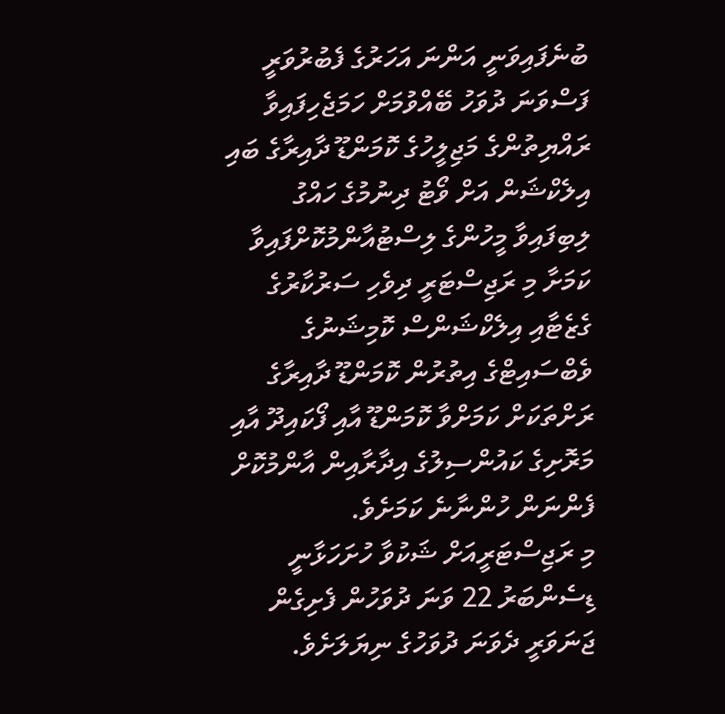ބުނެފައިވަނީ އަންނަ އަހަރުގެ ފެބުރުވަރީ ފަސްވަނަ ދުވަހު ބޭއްވުމަށް ހަމަޖެހިފައިވާ ރައްޔިތުންގެ މަޖިލީހުގެ ކޮމަންޑޫ ދާއިރާގެ ބައި އިލެކްޝަން އަށް ވޯޓު ދިނުމުގެ ހައްގު ލިބިފައިވާ މީހުންގެ ލިސްޓުއާންމުކޮށްފައިވާ ކަމަށާ މި ރަޖިސްޓަރީ ދިވެހި ސަރުކާރުގެ ގެޒެޓާއި އިލެކްޝަންސް ކޮމިޝަނުގެ ވެބްސައިޓްގެ އިތުރުން ކޮމަންޑޫ ދާއިރާގެ ރަށްތަކަށް ކަމަށްވާ ކޮމަންޑޫ އާއި ފޯކައިދޫ އާއި މަރޮށިގެ ކައުންސިލުގެ އިދާރާއިން އާންމުކޮށް ފެންނަން ހުންނާނެ ކަމަށެވެ.
މި ރަޖިސްޓަރީއަށް ޝަކުވާ ހުށަހަޅާނީ ޑިސެންބަރު 22 ވަނަ ދުވަހުން ފެށިގެން ޖަނަވަރީ ދެވަނަ ދުވަހުގެ ނިޔަލަށެވެ.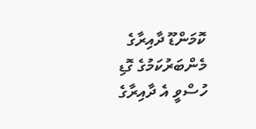ކޮމަންޑޫ ދާއިރާގެ މެންބަރުކަމުގެ ގޮޑި ހުސްވީ އެ ދާއިރާގެ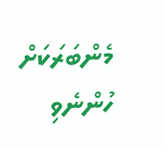މެންބަރަކަށް ހުންނެވި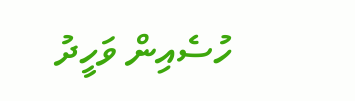ހުސެއިން ވަހީދު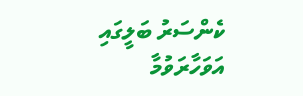ކެންސަރު ބަލީގައި އަވަހާރަވުމާ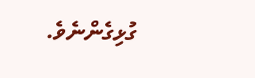ގުޅިގެންނެވެ.